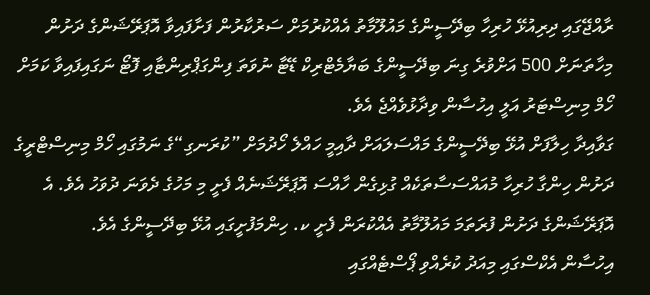ރާއްޖޭގައި ދިރިއުޅޭ ހުރިހާ ބިދޭސީންގެ މައުލޫމާތު އެއްކުރުމަށް ސަރުކާރުން ފަށާފައިވާ އޮޕަރޭޝަންގެ ދަށުން މިހާތަނަށް 500 އަށްވުރެ ގިނަ ބިދޭސީންގެ ބަޔާމެޓްރިކް ޑޭޓާ ނުވަތަ ފިންގަޕްރިންޓާއި ފޮޓޯ ނަގައިފައިވާ ކަމަށް ހޯމް މިނިސްޓަރު އަލީ އިހުސާން ވިދާޅުވެއްޖެ އެވެ.
ގަވާއިދާ ހިލާފަށް އުޅޭ ބިދޭސީންގެ މައްސަލައަށް ދާއިމީ ހައްލެ ހޯދުމަށް ”ކުރަނގި“ގެ ނަމުގައި ހޯމް މިނިސްޓްރީގެ ދަށުން ހިންގާ ހުރިހާ މުއައްސަސާތަކެއް ގުޅިގެން ހާއްސަ އޮޕަރޭޝަނެއް ފެށީ މި މަހުގެ ދެވަނަ ދުވަހު އެވެ. އެ އޮޕަރޭޝަންގެ ދަށުން ފުރަތަމަ މައުލޫމާތު އެއްކުރަން ފެށީ ކ. ހިންމަފުށީގައި އުޅޭ ބިދޭސީންގެ އެވެ.
އިހުސާން އެކްސްގައި މިއަދު ކުރެއްވި ޕޯސްޓެއްގައި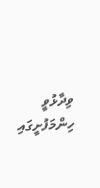ވިދާޅުވީ ހިންމަފުށީގައި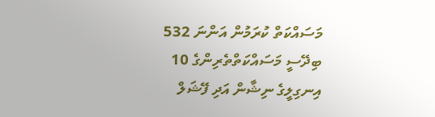މަސައްކަތް ކުރަމުން އަންނަ 532 ބިދޭސީ މަސައްކަތްތެރިންގެ 10 އިނގިލީގެ ނިޝާން އަދި ފޭޝަލް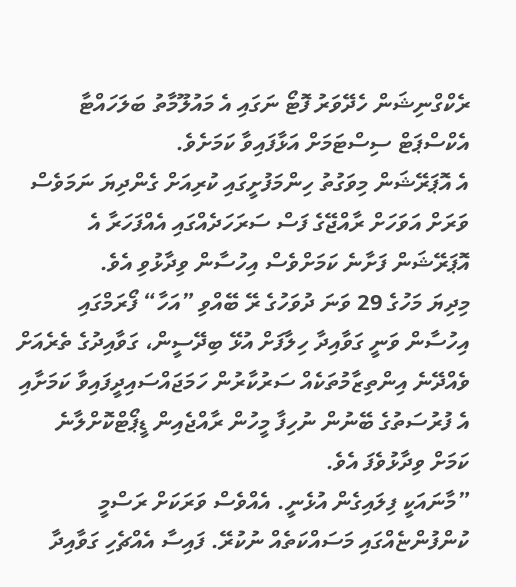ރެކްގްނިޝަން ހެދޭވަރު ފޮޓޯ ނަގައި އެ މައުލޫމާތު ބަލަހައްޓާ އެކްސްޕަޓް ސިސްޓަމަށް އަޅާފައިވާ ކަމަށެވެ.
އެ އޮޕަރޭޝަން މިވަގުތު ހިންމަފުށީގައި ކުރިއަށް ގެންދިޔަ ނަމަވެސް ވަރަށް އަވަހަށް ރާއްޖޭގެ ފަސް ސަރަހަދެއްގައި އެއްފަހަރާ އެ އޮޕަރޭޝަން ފަށާނެ ކަމަށްވެސް އިހުސާން ވިދާޅުވި އެވެ.
މިދިޔަ މަހުގެ 29 ވަނަ ދުވަހުގެ ރޭ ބޭއްވި ”އަހާ“ ފޯރަމްގައި އިހުސާން ވަނީ ގަވާއިދާ ހިލާފަށް އުޅޭ ބިދޭސީން، ގަވާއިދުގެ ތެރެއަށް ވެއްދޭނެ އިންތިޒާމުތަކެއް ސަރުކާރުން ހަމަޖައްސައިދީފައިވާ ކަމަށާއި އެ ފުރުސަތުގެ ބޭނުން ނުހިފާ މީހުން ރާއްޖެއިން ޑީޕޯޓްކޮށްލާނެ ކަމަށް ވިދާޅުވެފަ އެވެ.
”މާނައަކީ ފިލައިގެން އުޅެނީ. އެއްވެސް ވަރަކަށް ރަސްމީ ކުންފުންޏެއްގައި މަސައްކަތެއް ނުކުރޭ. ފައިސާ އެއްޗެހި ގަވާއިދާ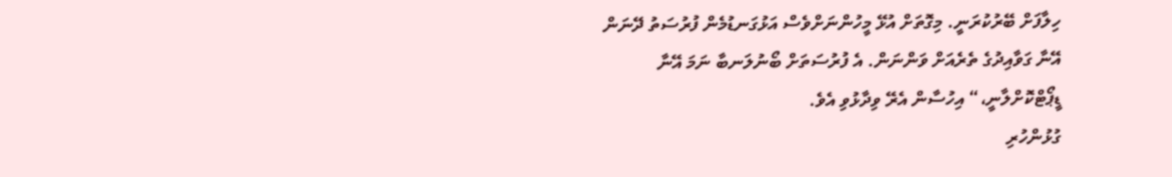ހިލާފަށް ބޭރުކުރަނީ. މިގޮތަށް އުޅޭ މީހުންނަށްވެސް އަޅުގަނޑުމެން ފުރުސަތު ދޭނަން އޭނާ ގަވާއިދުގެ ތެރެއަށް ވަންނަން. އެ ފުރުސަތަށް ބޯނުލަނބާ ނަމަ އޭނާ ޑީޕޯޓްކޮށްލާނީ،“ އިހުސާން އެރޭ ވިދާޅުވި އެވެ.
ގުޅުންހުރި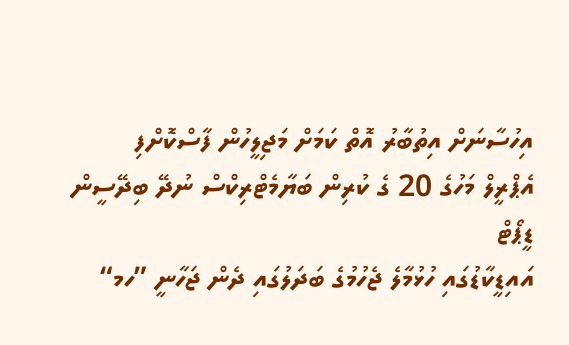އިހުސާނަށް އިތުބާރު އޮތް ކަމަށް މަޖިލީހުން ފާސްކޮށްފި
އެޕްރީލް މަހުގެ 20 ގެ ކުރިން ބަޔާމެޓްރިކްސް ނުދޭ ބިދޭސީން ޑީޕޯޓް
އައިޑީކާޑުގައި ހުޅުމާލެ ޖެހުމުގެ ބަދަލުގައި ދެން ޖަހާނީ ”ހމ“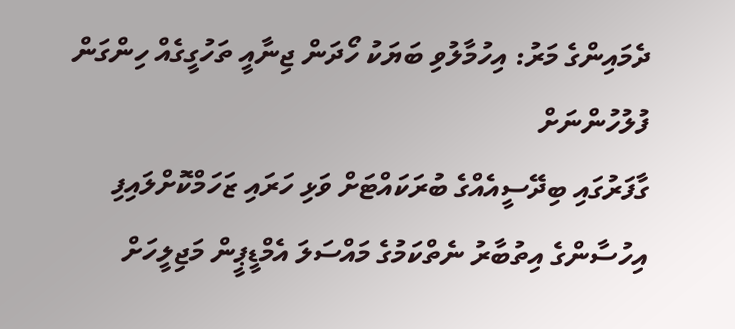ދެމައިންގެ މަރު: އިހުމާލުވި ބަޔަކު ހޯދަން ޖިނާއީ ތަހުގީގެއް ހިންގަން ފުލުހުންނަށް
ގާފަރުގައި ބިދޭސީއެއްގެ ބުރަކައްޓަށް ވަޅި ހަރައި ޒަހަމްކޮށްލައިފި
އިހުސާންގެ އިތުބާރު ނެތްކަމުގެ މައްސަލަ އެމްޑީޕީން މަޖިލީހަށް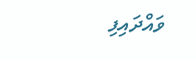ވައްދައިފި